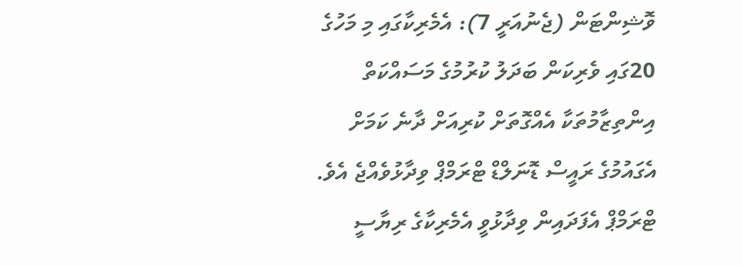ވޮޝިންޓަން (ޖެނުއަރީ 7): އެމެރިކާގައި މި މަހުގެ 20ގައި ވެރިކަން ބަދަލު ކުރުމުގެ މަސައްކަތް އިންތިޒާމުތަކާ އެއްގޮތަށް ކުރިއަށް ދާނެ ކަމަށް އެގައުމުގެ ރައީސް ޑޮނަލްޑް ޓްރަމްޕް ވިދާޅުވެއްޖެ އެވެ.
ޓްރަމްޕް އެފަދައިން ވިދާޅުވީ އެމެރިކާގެ ރިޔާސީ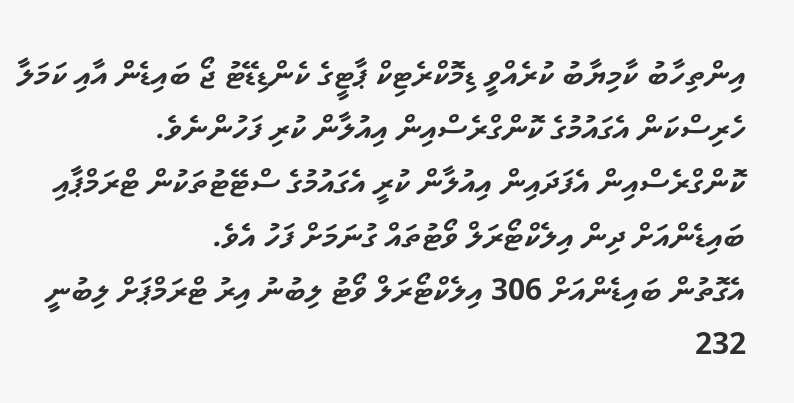އިންތިހާބު ކާމިޔާބު ކުރެއްވީ ޑިމޮކްރެޓިކް ޕާޓީގެ ކެންޑިޑޭޓު ޖޯ ބައިޑެން އާއި ކަމަލާ ހެރިސްކަން އެގައުމުގެ ކޮންގްރެސްއިން އިއުލާން ކުރި ފަހުންނެވެ. ކޮންގްރެސްއިން އެފަދައިން އިއުލާން ކުރީ އެގައުމުގެ ސްޓޭޓުތަކުން ޓްރަމްޕާއި ބައިޑެންއަށް ދިން އިލެކްޓޯރަލް ވޯޓުތައް ގުނަމަށް ފަހު އެވެ.
އެގޮތުން ބައިޑެންއަށް 306 އިލެކްޓޯރަލް ވޯޓު ލިބުނު އިރު ޓްރަމްޕަށް ލިބުނީ 232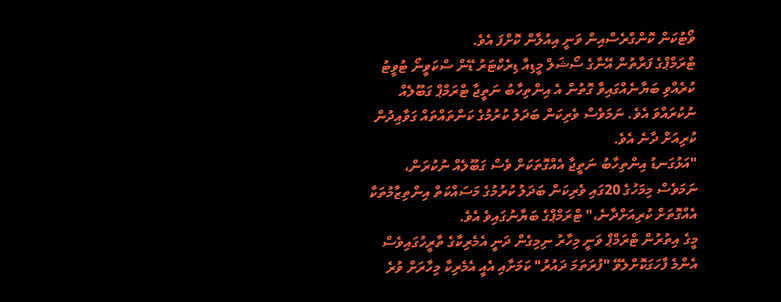ވޯޓުކަން ކޮންގްރެސްއިން ވަނީ އިއުލާން ކޮށްފަ އެވެ.
ޓްރަމްޕްގެ ފަރާތުން އޭނާގެ ސޯޝަލް މީޑިއާ ޑިރެކްޓަރު ޑޭން ސްކަވީނޯ ޓުވީޓު ކުރެއްވި ބަޔާނެއްގައިވާ ގޮތުން އެ އިންތިހާބު ނަތީޖާ ޓްރަމްޕް ގަބޫލެއް ނުކުރައްވަ އެވެ. ނަމަވެސް ވެރިކަން ބަދަލު ކުރުމުގެ ކަންތައްތައް ގަވާއިދުން ކުރިއަށް ދާނެ އެވެ.
"އަޅުގަނޑު އިންތިހާބު ނަތީޖާ އެއްގޮތަކަށް ވެސް ގަބޫލެއް ނުކުރަން، ނަމަވެސް މިމަހުގެ 20ގައި ވެރިކަން ބަދަލު ކުރުމުގެ މަސައްކަތް އިންތިޒާމުތަކާ އެއްގޮތަށް ކުރިއަށްދާނެ،" ޓްރަމްޕްގެ ބަޔާނުގައިވެ އެވެ.
މީގެ އިތުރުން ޓްރަމްޕް ވަނީ މިހާރު ނިމިގެން ދަނީ އެމެރިކާގެ ތާރީހުގައިވެސް އެންމެ ފާހަގަކޮށްލެވޭ "ފުރަތަމަ ދައުރު" ކަމަށާއި އެއީ އެމެރިކާ މިހާރަށް ވުރެ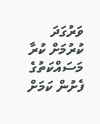ވަރުގަދަ ކުރުމަށް ކުރާ މަސައްކަތުގެ ފެށުން ކަމަށް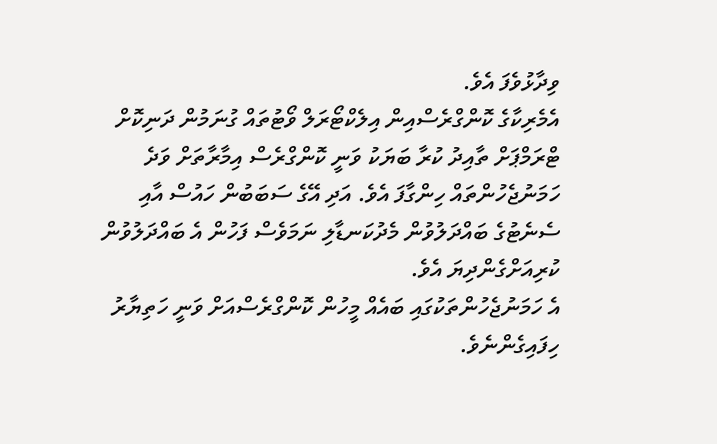ވިދާޅުވެފަ އެވެ.
އެމެރިކާގެ ކޮންގްރެސްއިން އިލެކްޓޯރަލް ވޯޓުތައް ގުނަމުން ދަނިކޮށް ޓްރަމްޕަށް ތާއިދު ކުރާ ބަޔަކު ވަނީ ކޮންގްރެސް އިމާރާތަށް ވަދެ ހަމަނުޖެހުންތައް ހިންގާފަ އެވެ. އަދި އޭގެ ސަބަބުން ހައުސް އާއި ސެނެޓުގެ ބައްދަލުވުން މެދުކަނޑާލި ނަމަވެސް ފަހުން އެ ބައްދަލުވުން ކުރިއަށްގެންދިޔަ އެވެ.
އެ ހަމަނުޖެހުންތަކުގައި ބައެއް މީހުން ކޮންގްރެސްއަށް ވަނީ ހަތިޔާރު ހިފައިގެންނެވެ.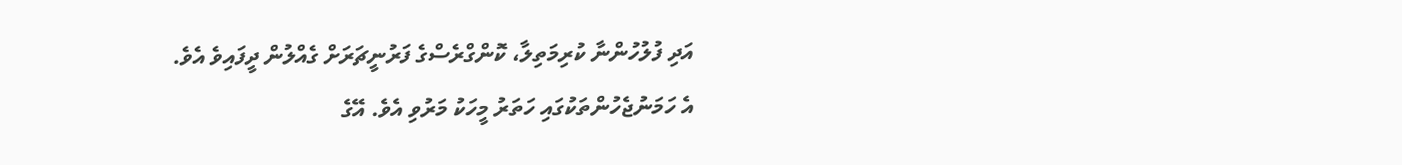އަދި ފުލުހުންނާ ކުރިމަތިލާ، ކޮންގްރެސްގެ ފަރުނީޗަރަށް ގެއްލުން ދީފައިވެ އެވެ.
އެ ހަމަނުޖެހުންތަކުގައި ހަތަރު މީހަކު މަރުވި އެވެ. އޭގެ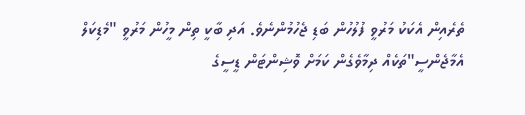ތެރެއިން އެކަކު މަރުވީ ފުލުހުން ބަޑި ޖެހުމުންނެވެ. އަދި ބާކީ ތިން މީހުން މަރުވީ "މެޑިކަލް އެމާޖެންސީ"ތަކެއް ދިމާވެގެން ކަމަށް ވޮޝިންޓަން ޑީސީގެ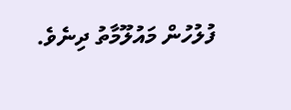ފުލުހުން މައުލޫމާތު ދިނެވެ.